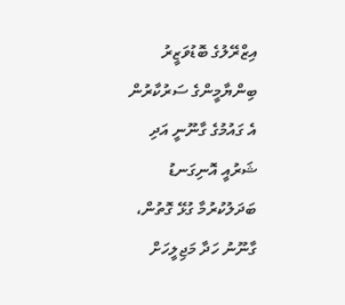އިޒްރޭލުގެ ބޮޑުވަޒީރު ބިންޔާމީންގެ ސަރުކާރުން އެ ގައުމުގެ ގާނޫނީ އަދި ޝަރުއީ އޮނިގަނޑު ބަދަލުކުރުމާ ގުޅޭ ގޮތުން، ގާނޫނު ހަދާ މަޖިލީހަށް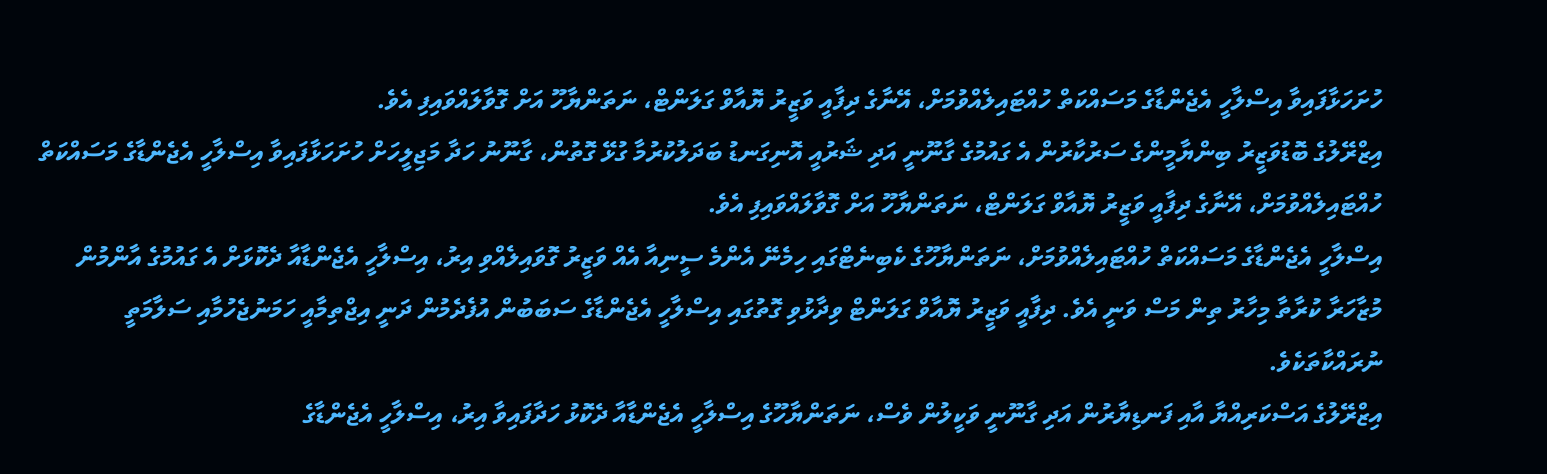ހުށަހަޅާފައިވާ އިސްލާހީ އެޖެންޑާގެ މަސައްކަތް ހުއްޓައިލެއްވުމަށް، އޭނާގެ ދިފާއީ ވަޒީރު ޔޮއާވް ގަލަންޓް، ނަތަންޔާހޫ އަށް ގޮވާލައްވައިފި އެވެ.
އިޒްރޭލުގެ ބޮޑުވަޒީރު ބިންޔާމީންގެ ސަރުކާރުން އެ ގައުމުގެ ގާނޫނީ އަދި ޝަރުއީ އޮނިގަނޑު ބަދަލުކުރުމާ ގުޅޭ ގޮތުން، ގާނޫނު ހަދާ މަޖިލީހަށް ހުށަހަޅާފައިވާ އިސްލާހީ އެޖެންޑާގެ މަސައްކަތް ހުއްޓައިލެއްވުމަށް، އޭނާގެ ދިފާއީ ވަޒީރު ޔޮއާވް ގަލަންޓް، ނަތަންޔާހޫ އަށް ގޮވާލައްވައިފި އެވެ.
އިސްލާހީ އެޖެންޑާގެ މަސައްކަތް ހުއްޓައިލެއްވުމަށް، ނަތަންޔާހޫގެ ކެބިނެޓްގައި ހިމެނޭ އެންމެ ސީނިއާ އެއް ވަޒީރު ގޮވައިލެއްވި އިރު، އިސްލާހީ އެޖެންޑާއާ ދެކޮޅަށް އެ ގައުމުގެ އާންމުން މުޒާހަރާ ކުރާތާ މިހާރު ތިން މަސް ވަނީ އެވެ. ދިފާއީ ވަޒީރު ޔޮއާވް ގަލަންޓް ވިދާޅުވި ގޮތުގައި އިސްލާހީ އެޖެންޑާގެ ސަބަބުން އުފެދެމުން ދަނީ އިޖްތިމާއީ ހަމަނުޖެހުމާއި ސަލާމަތީ ނުރައްކާތަކެވެ.
އިޒްރޭލުގެ އަސްކަރިއްޔާ އާއި ފަނޑިޔާރުން އަދި ގާނޫނީ ވަކީލުން ވެސް، ނަތަންޔާހޫގެ އިސްލާހީ އެޖެންޑާއާ ދެކޮޅު ހަދާފައިވާ އިރު، އިސްލާހީ އެޖެންޑާގެ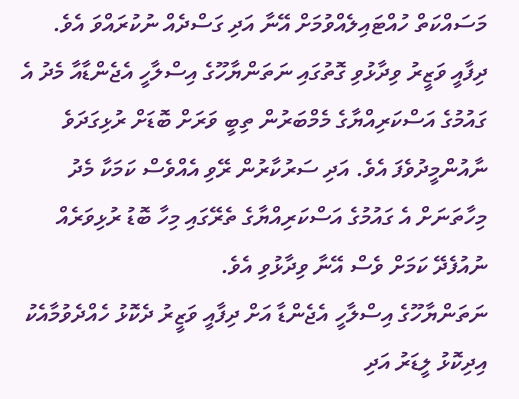މަސައްކަތް ހުއްޓައިލެއްވުމަށް އޭނާ އަދި ގަސްދެއް ނުކުރައްވަ އެވެ.
ދިފާއީ ވަޒީރު ވިދާޅުވި ގޮތުގައި ނަތަންޔާހޫގެ އިސްލާހީ އެޖެންޑާއާ މެދު އެ ގައުމުގެ އަސްކަރިއްޔާގެ މެމްބަރުން ތިބީ ވަރަށް ބޮޑަށް ރުޅިގަދަވެ ނާއުންމީދުވެފަ އެވެ. އަދި ސަރުކާރުން ރޭވި އެއްވެސް ކަމަކާ މެދު މިހާތަނަށް އެ ގައުމުގެ އަސްކަރިއްޔާގެ ތެރޭގައި މިހާ ބޮޑު ރުޅިވަރެއް ނުއުފެދޭ ކަމަށް ވެސް އޭނާ ވިދާޅުވި އެވެ.
ނަތަންޔާހޫގެ އިސްލާހީ އެޖެންޑާ އަށް ދިފާއީ ވަޒީރު ދެކޮޅު ހެއްދެވުމާއެކު އިދިކޮޅު ލީޑަރު އަދި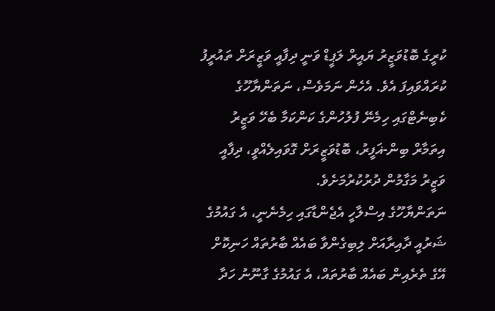ކުރީގެ ބޮޑުވަޒީރު ޔައީރް ލަޕީޑް ވަނީ ދިފާއީ ވަޒީރަށް ތައުރީފު ކުރައްވައިފަ އެވެ. އެހެން ނަމަވެސް، ނަތަންޔާހޫގެ ކެބިނެޓްގައި ހިމެނޭ ފުލުހުންގެ ކަންކަމާ ބެހޭ ވަޒީރު އިތަމާރް ބިން-ޣަފީރު، ބޮޑުވަޒީރަށް ގޮވައިލެއްވީ، ދިފާއީ ވަޒީރު މަގާމުން ދުރުކުރުމަށެވެ.
ނަތަންޔާހޫގެ އިސްލާހީ އެޖެންޑާގައި ހިމެނެނީ، އެ ގައުމުގެ ޝަރުއީ ދާއިރާއަށް ލިބިގެންވާ ބައެއް ބާރުތައް ހަނިކޮށް އޭގެ ތެރެއިން ބައެއް ބާރުތައް، އެ ގައުމުގެ ގާނޫނު ހަދާ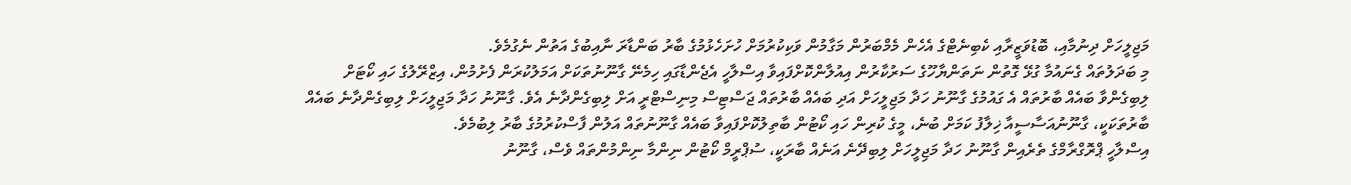މަޖިލީހަށް ދިނުމާއި، ބޮޑުވަޒީރާއި ކެބިނެޓްގެ އެހެން މެމްބަރުން މަގާމުން ވަކިކުރުމަށް ހުށަހެޅުމުގެ ބާރު ބަންޑާރަ ނާއިބުގެ އަތުން ނެގުމެވެ.
މި ބަދަލުތައް ގެނައުމާ ގުޅޭ ގޮތުން ނަތަންޔާހޫގެ ސަރުކާރުން އިއުލާންކޮށްފައިވާ އިސްލާހީ އެޖެންޑާގައި ހިމެނޭ ގާނޫނުތަކަށް އަމަލުކުރަން ފެށުމުން، އިޒްރޭލުގެ ހައި ކޯޓަށް ލިބިގެންވާ ބައެއް ބާރުތައް އެ ގައުމުގެ ގާނޫނު ހަދާ މަޖިލީހަށް އަދި ބައެއް ބާރުތައް ޖަސްޓިސް މިނިސްޓްރީ އަށް ލިބިގެންދާނެ އެވެ. ގާނޫނު ހަދާ މަޖިލީހަށް ލިބިގެންދާނެ ބައެއް ބާރުތަކަކީ، ގާނޫނުއަސާސީއާ ޚިލާފު ކަމަށް ބުނެ، މީގެ ކުރިން ހައި ކޯޓުން ބާތިލުކޮށްފައިވާ ބައެއް ގާނޫނުތައް އަލުން ފާސްކުރުމުގެ ބާރު ލިބުމެވެ.
އިސްލާހީ ޕްރޮގްރާމްގެ ތެރެއިން ގާނޫނު ހަދާ މަޖިލީހަށް ލިބިދޭނެ އަނެއް ބާރަކީ، ސުޕްރީމް ކޯޓުން ނިންމާ ނިންމުންތައް ވެސް، ގާނޫނު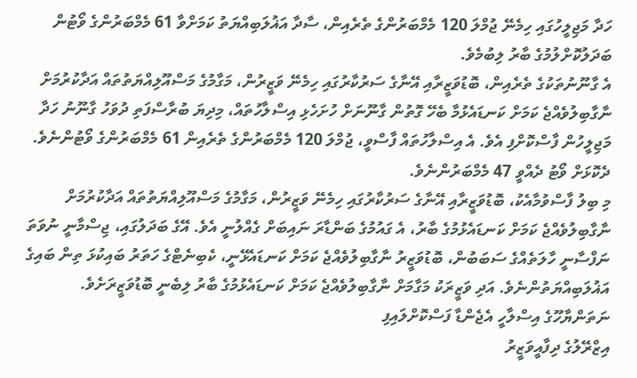ހަދާ މަޖިލީހުގައި ހިމެނޭ ޖުމްލަ 120 މެމްބަރުންގެ ތެރެއިން، ސާދާ އަޣުލަބިއްޔަތު ކަމަށްވާ 61 މެމްބަރުންގެ ވޯޓުން ބަދަލުކޮށްލުމުގެ ބާރު ލިބުމެވެ.
އެ ގާނޫނުތަކުގެ ތެރެއިން، ބޮޑުވަޒީރާއި އޭނާގެ ސަރުކާރުގައި ހިމެނޭ ވަޒީރުން، މަގާމުގެ މަސްއޫލިއްޔަތުތައް އަދާކުރުމަށް ނާގާބިލުވެއްޖެ ކަމަށް ކަނޑައެޅުމާ ބެހޭ ގޮތުން ގާނޫނަށް ހުށަހެޅި އިސްލާހުތައް، މިދިޔަ ބުރާސްފަތި ދުވަހު ގާނޫނު ހަދާ މަޖިލީހުން ފާސްކޮށްފި އެވެ. އެ އިސްލާހުތައް ފާސްވީ، ޖުމްލަ 120 މެމްބަރުންގެ ތެރެއިން 61 މެމްބަރުންގެ ވޯޓުންނެވެ. ދެކޮޅަށް ވޯޓު ދެއްވީ 47 މެމްބަރުންނެވެ.
މި ބިލު ފާސްވުމާއެކު، ބޮޑުވަޒީރާއި އޭނާގެ ސަރުކާރުގައި ހިމެނޭ ވަޒީރުން، މަގާމުގެ މަސްއޫލިއްޔަތުތައް އަދާކުރުމަށް ނާގާބިލުވެއްޖެ ކަމަށް ކަނޑައެޅުމުގެ ބާރު، އެ ގައުމުގެ ބަންޑާރަ ނައިބަށް ގެއްލުނީ އެވެ. އޭގެ ބަދަލުގައި، ޖިސްމާނީ ނުވަތަ ނަފްސާނީ ހާލަތެއްގެ ސަބަބުން، ބޮޑުވަޒީރު ނާގާބިލުވެއްޖެ ކަމަށް ކަނޑައެޅޭނީ، ކެބިނެޓްގެ ހަތަރު ބައިކުޅަ ތިން ބައިގެ އަޣުލަބިއްޔަތުންނެވެ. އަދި ވަޒީރަކު މަގާމަށް ނާގާބިލުވެއްޖެ ކަމަށް ކަނޑައެޅުމުގެ ބާރު ލިބެނީ ބޮޑުވަޒީރަށެވެ.
ނަތަންޔާހޫގެ އިސްލާހީ އެޖެންޑާ ފަސްކޮށްލައިފި
އިޒްރޭލުގެ ދިފާއީވަޒީރު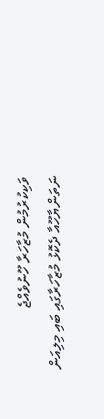ވަކިކުރުމުން މުޒާހަރާ ހޫނުވެއްޖެ
ނަތަންޔާހޫއާ ދެކޮޅު މުޒާހަރާގައި ބައި މިލިއަން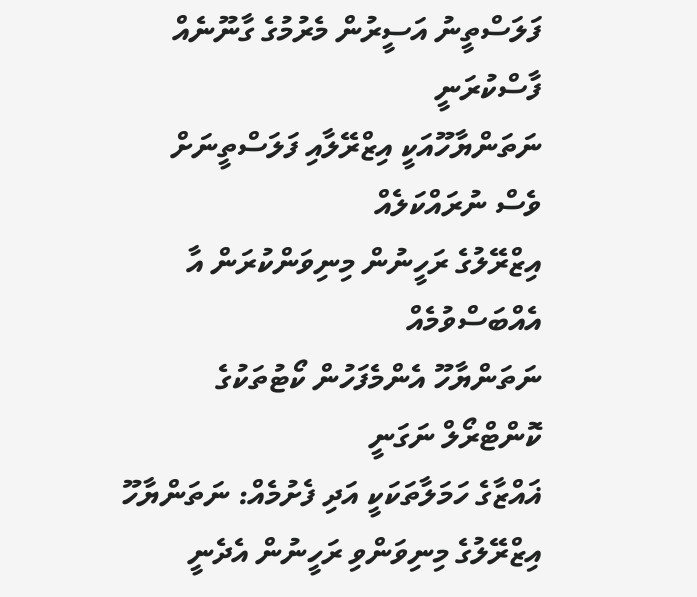ފަލަސްތީނު އަސީރުން މެރުމުގެ ގާނޫނެއް ފާސްކުރަނީ
ނަތަންޔާހޫއަކީ އިޒްރޭލާއި ފަލަސްތީނަށް ވެސް ނުރައްކަލެއް
އިޒްރޭލުގެ ރަހީނުން މިނިވަންކުރަން އާ އެއްބަސްވުމެއް
ނަތަންޔާހޫ އެންމެފަހުން ކޯޓުތަކުގެ ކޮންޓްރޯލް ނަގަނީ
ޣައްޒާގެ ހަމަލާތަކަކީ އަދި ފެށުމެއް: ނަތަންޔާހޫ
އިޒްރޭލުގެ މިނިވަންވި ރަހީނުން އެދެނީ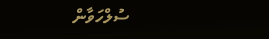ސުލްހަވާން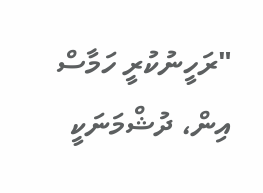"ރަހީނުކުރީ ހަމާސް އިން، ދުޝްމަނަކީ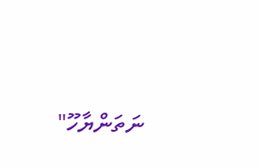ނަތަންޔާހޫ"